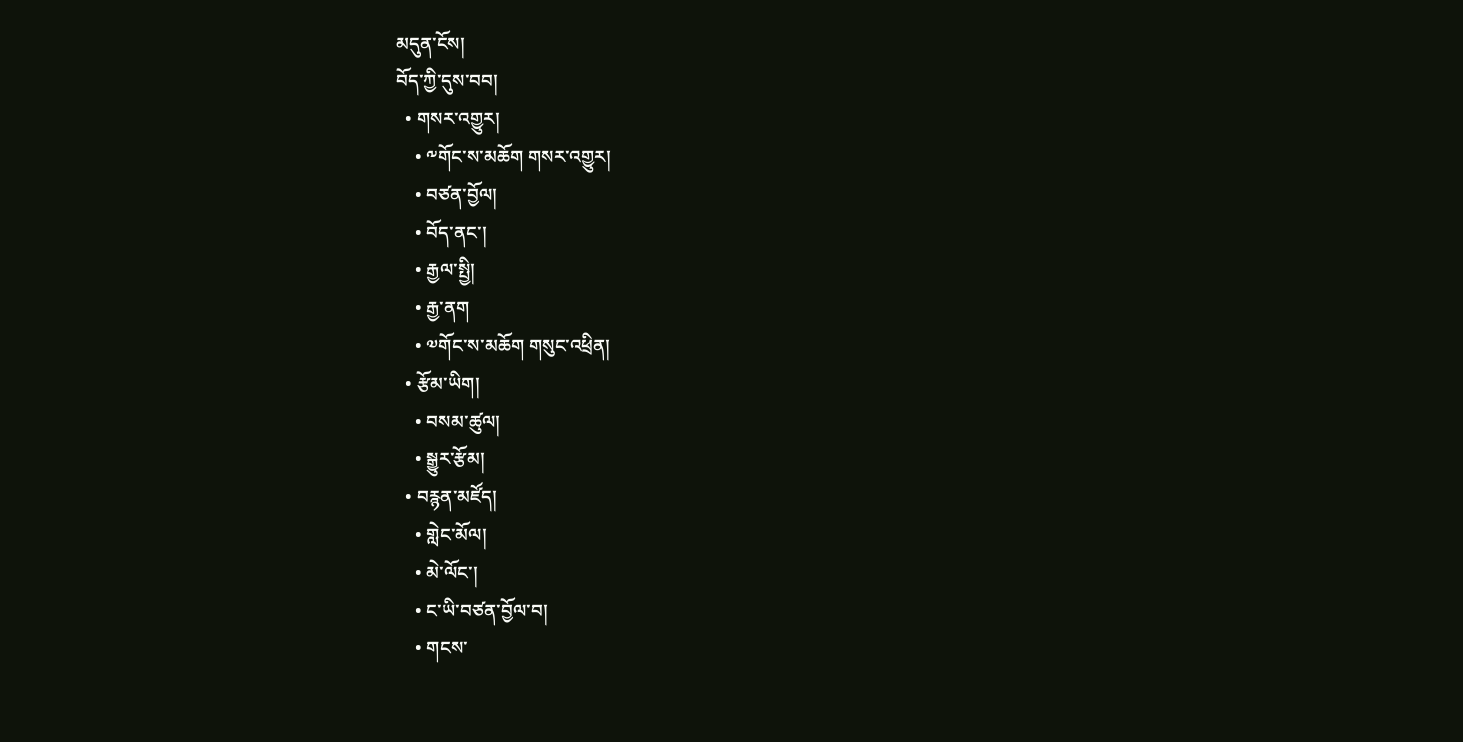མདུན་ངོས།
བོད་ཀྱི་དུས་བབ།
  • གསར་འགྱུར།
    • ༸གོང་ས་མཆོག གསར་འགྱུར།
    • བཙན་བྱོལ།
    • བོད་ནང་།
    • རྒྱལ་སྤྱི།
    • རྒྱ་ནག
    • ༧གོང་ས་མཆོག གསུང་འཕྲིན།
  • རྩོམ་ཡིག།
    • བསམ་ཚུལ།
    • སྒྱུར་རྩོམ།
  • བརྙན་མཛོད།
    • གླེང་མོལ།
    • མེ་ལོང་།
    • ང་ཡི་བཙན་བྱོལ་བ།
    • གངས་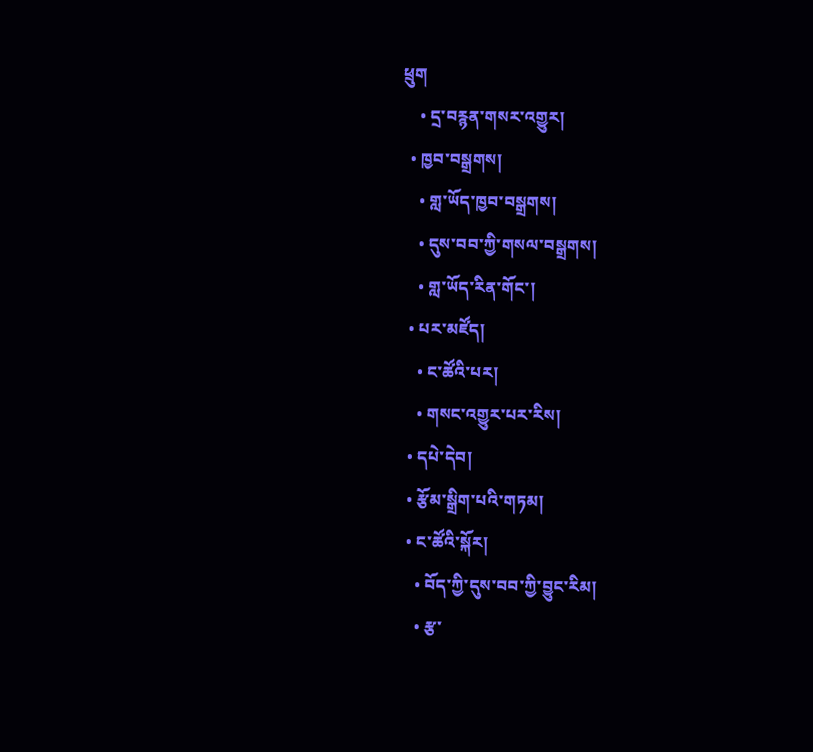ཕྲུག
    • དྲ་བརྙན་གསར་འགྱུར།
  • ཁྱབ་བསྒྲགས།
    • གླ་ཡོད་ཁྱབ་བསྒྲགས།
    • དུས་བབ་ཀྱི་གསལ་བསྒྲགས།
    • གླ་ཡོད་རིན་གོང་།
  • པར་མཛོད།
    • ང་ཚོའི་པར།
    • གསང་འགྱུར་པར་རིས།
  • དཔེ་དེབ།
  • རྩོམ་སྒྲིག་པའི་གཏམ།
  • ང་ཚོའི་སྐོར།
    • བོད་ཀྱི་དུས་བབ་ཀྱི་བྱུང་རིམ།
    • རྩ་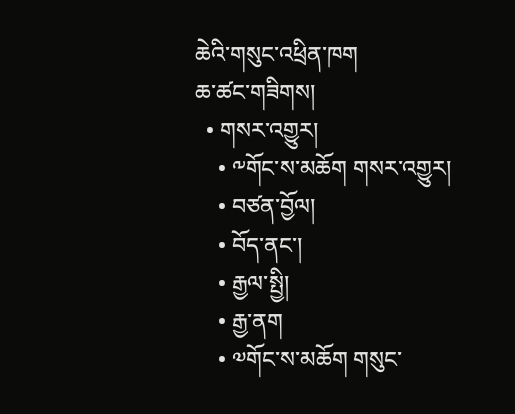ཆེའི་གསུང་འཕྲིན་ཁག
ཆ་ཚང་གཟིགས།
  • གསར་འགྱུར།
    • ༸གོང་ས་མཆོག གསར་འགྱུར།
    • བཙན་བྱོལ།
    • བོད་ནང་།
    • རྒྱལ་སྤྱི།
    • རྒྱ་ནག
    • ༧གོང་ས་མཆོག གསུང་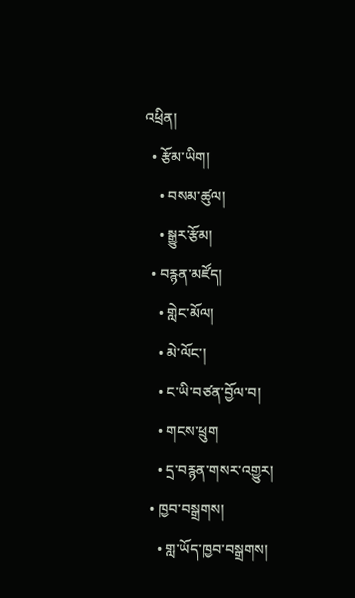འཕྲིན།
  • རྩོམ་ཡིག།
    • བསམ་ཚུལ།
    • སྒྱུར་རྩོམ།
  • བརྙན་མཛོད།
    • གླེང་མོལ།
    • མེ་ལོང་།
    • ང་ཡི་བཙན་བྱོལ་བ།
    • གངས་ཕྲུག
    • དྲ་བརྙན་གསར་འགྱུར།
  • ཁྱབ་བསྒྲགས།
    • གླ་ཡོད་ཁྱབ་བསྒྲགས།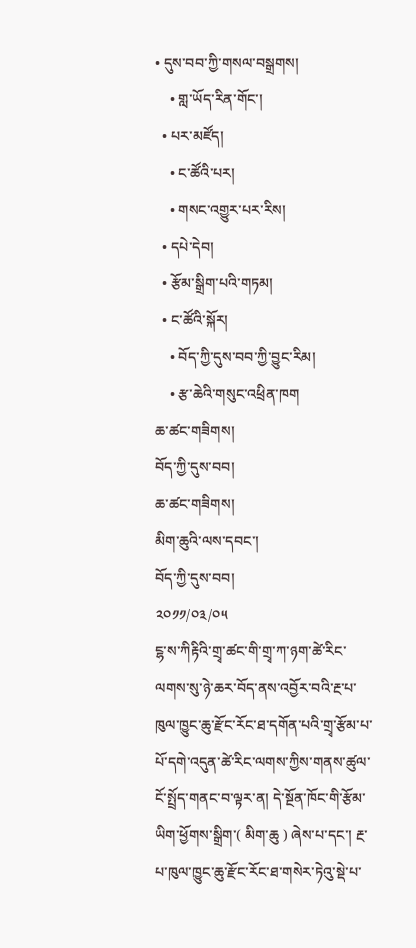• དུས་བབ་ཀྱི་གསལ་བསྒྲགས།
    • གླ་ཡོད་རིན་གོང་།
  • པར་མཛོད།
    • ང་ཚོའི་པར།
    • གསང་འགྱུར་པར་རིས།
  • དཔེ་དེབ།
  • རྩོམ་སྒྲིག་པའི་གཏམ།
  • ང་ཚོའི་སྐོར།
    • བོད་ཀྱི་དུས་བབ་ཀྱི་བྱུང་རིམ།
    • རྩ་ཆེའི་གསུང་འཕྲིན་ཁག
ཆ་ཚང་གཟིགས།
བོད་ཀྱི་དུས་བབ།
ཆ་ཚང་གཟིགས།
མིག་ཆུའི་ལས་དབང་།
བོད་ཀྱི་དུས་བབ།
༢༠༡༡/༠༣/༠༥
ངྷ་ས་ཀིརྟིའི་གྲྭ་ཚང་གི་གྲྭ་ཀ་ཉག་ཚེ་རིང་ལགས་སུ་ཉེ་ཆར་བོད་ནས་འབྱོར་བའི་རྔ་པ་ཁུལ་ཁྱུང་ཆུ་རྫོང་རོང་ཐ་དགོན་པའི་གྲྭ་རྩོམ་པ་པོ་དགེ་འདུན་ཚེ་རིང་ལགས་ཀྱིས་གནས་ཚུལ་ངོ་སྤྲོད་གནང་བ་ལྟར་ན། དེ་སྔོན་ཁོང་གི་རྩོམ་ཡིག་ཕྱོགས་སྒྲིག་( མིག་ཆུ ) ཞེས་པ་དང་། རྔ་པ་ཁུལ་ཁྱུང་ཆུ་རྫོང་རོང་ཐ་གསེར་ཏེའུ་སྡེ་པ་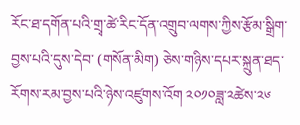རོང་ཐ་དགོན་པའི་གྲྭ་ཚེ་རིང་དོན་འགྲུབ་ལགས་ཀྱིས་རྩོམ་སྒྲིག་བྱས་པའི་དུས་དེབ་ (གསོན་མིག) ཅེས་གཉིས་དཔར་སྐྲུན་ཐད་རོགས་རམ་བྱས་པའི་ཉེས་འཛུགས་འོག ༢༠༡༠ཟླ་༢ཚེས་༢༦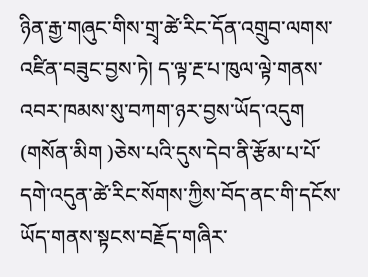ཉིན་རྒྱ་གཞུང་གིས་གྲྭ་ཚེ་རིང་དོན་འགྲུབ་ལགས་འཛིན་བཟུང་བྱས་ཏེ། ད་ལྟ་རྔ་པ་ཁུལ་ལྟེ་གནས་འབར་ཁམས་སུ་བཀག་ཉར་བྱས་ཡོད་འདུག
(གསོན་མིག )ཅེས་པའི་དུས་དེབ་ནི་རྩོམ་པ་པོ་དགེ་འདུན་ཚེ་རིང་སོགས་ཀྱིས་བོད་ནང་གི་དངོས་ཡོད་གནས་སྟངས་བརྗོད་གཞིར་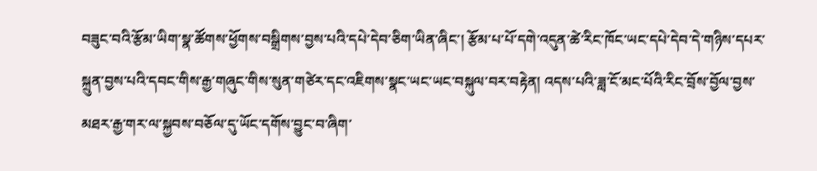བཟུང་བའི་རྩོམ་ཡིག་སྣ་ཚོགས་ཕྱོགས་བསྒྲིགས་བྱས་པའི་དཔེ་དེབ་ཅིག་ཡིན་ཞིང་། རྩོམ་པ་པོ་དགེ་འདུན་ཚེ་རིང་ཁོང་ཡང་དཔེ་དེབ་དེ་གཉིས་དཔར་སྐྲུན་བྱས་པའི་དབང་གིས་རྒྱ་གཞུང་གིས་སུན་གཙེར་དང་འཇིགས་སྣང་ཡང་ཡང་བསྐུལ་བར་བརྟེན། འདས་པའི་ཟླ་ངོ་མང་པོའི་རིང་བྲོས་བྱོལ་བྱས་མཐར་རྒྱ་གར་ལ་སྐྱབས་བཅོལ་དུ་ཡོང་དགོས་བྱུང་བ་ཞིག་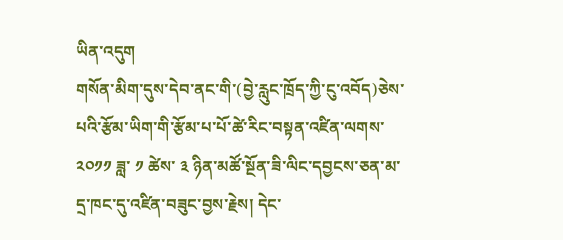ཡིན་འདུག
གསོན་མིག་དུས་དེབ་ནང་གི་(བྱེ་རླུང་ཁྲོད་ཀྱི་ངུ་འབོད)ཅེས་པའི་རྩོམ་ཡིག་གི་རྩོམ་པ་པོ་ཚེ་རིང་བསྟན་འཛིན་ལགས་ ༢༠༡༡ ཟླ་ ༡ ཚེས་ ༣ ཉིན་མཚོ་སྔོན་ཟི་ལིང་དབྱངས་ཅན་མ་དྲ་ཁང་དུ་འཛིན་བཟུང་བྱས་རྗེས། དེང་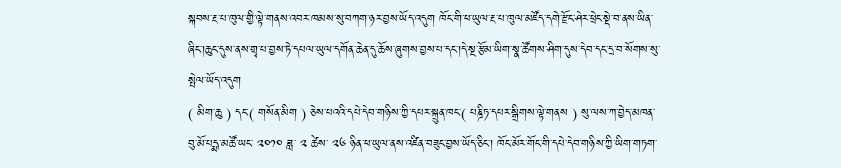སྐབས་རྔ་པ་ཁུལ་གྱི་ལྟེ་གནས་འབར་ཁམས་སུ་བཀག་ཉར་བྱས་ཡོད་འདུག ཁོང་གི་ཕ་ཡུལ་རྔ་པ་ཁུལ་མཛོད་དགེ་རྫོང་ཤེར་ཕྲེང་སྡེ་བ་ནས་ཡིན་ཞིང་།ཆུང་དུས་ནས་གྲྭ་པ་བྱས་ཏེ་དཔལ་ཡུལ་དགོན་ཆེན་དུ་ཆོས་ཞུགས་བྱས་པ་དང་།དེ་སྔ་རྩོམ་ཡིག་སྣ་ཚོགས་ཤིག་དུས་དེབ་དང་དྲ་བ་སོགས་སུ་སྤེལ་ཡོད་འདུག
( མིག་ཆུ ) དང་( གསོན་མིག ) ཅེས་པའའི་དཔེ་དེབ་གཉིས་ཀྱི་དཔར་སྐྲུན་ཁང་( པཎྜིཏ་དཔར་སྒྲིགས་ལྟེ་གནས ) སུ་ལས་ཀ་བྱེད་མཁན་བུ་མོ་པདྨ་མཚོ་ཡང་ ༢༠༡༠ ཟླ་ ༢ ཚེས་ ༢༦ ཉིན་ཕ་ཡུལ་ནས་འཛིན་བཟུང་བྱས་ཡོད་ཅིང་། ཁོང་མོར་གོང་གི་དཔེ་དེབ་གཉིས་ཀྱི་ཡིག་གཏག་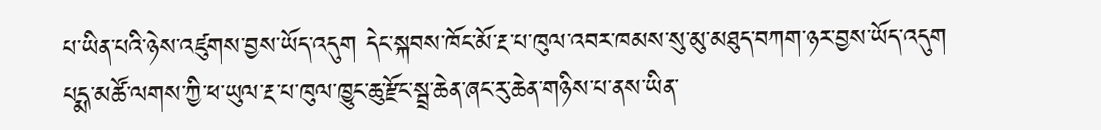པ་ཡིན་པའི་ཉེས་འཛུགས་བྱས་ཡོད་འདུག དེང་སྐབས་ཁོང་མོ་རྔ་པ་ཁུལ་འབར་ཁམས་སུ་མུ་མཐུད་བཀག་ཉར་བྱས་ཡོད་འདུག
པདྨ་མཚོ་ལགས་ཀྱི་ཕ་ཡུལ་རྔ་པ་ཁུལ་ཁྱུང་ཆུ་རྫོང་སྦྲ་ཆེན་ཞང་རུ་ཆེན་གཉིས་པ་ནས་ཡིན་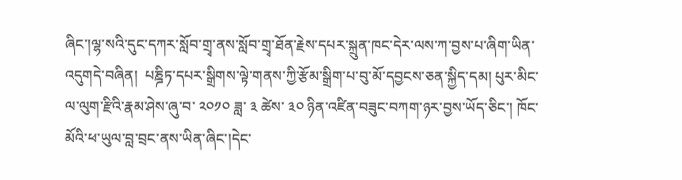ཞིང་།ལྷ་སའི་དུང་དཀར་སློབ་གྲྭ་ནས་སློབ་གྲྭ་ཐོན་རྗེས་དཔར་སྐྲུན་ཁང་དེར་ལས་ཀ་བྱས་པ་ཞིག་ཡིན་འདུགདེ་བཞིན།  པཎྜིཏ་དཔར་སྒྲིགས་ལྟེ་གནས་ཀྱི་རྩོམ་སྒྲིག་པ་བུ་མོ་དབྱངས་ཅན་སྐྱིད་དམ། པུར་མིང་ལ་ལུག་རྫིའི་རྣམ་ཤེས་ཞུ་བ་ ༢༠༡༠ ཟླ་ ༣ ཚེས་ ༣༠ ཉིན་འཛིན་བཟུང་བཀག་ཉར་བྱས་ཡོད་ཅིང་། ཁོང་མོའི་ཕ་ཡུལ་བླ་བྲང་ནས་ཡིན་ཞིང་།དེང་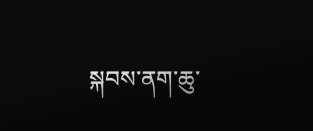སྐབས་ནག་ཆུ་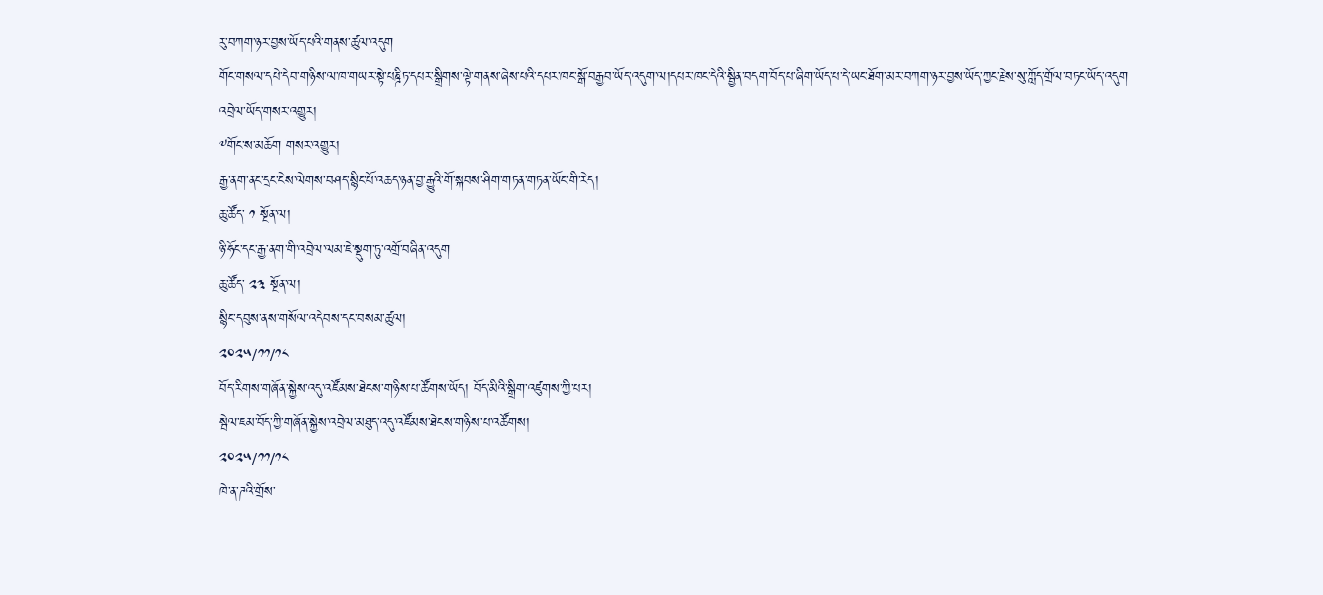རུ་བཀག་ཉར་བྱས་ཡོད་པའི་གནས་ཚུལ་འདུག
གོང་གསལ་དཔེ་དེབ་གཉིས་ལ་ཁ་གཡར་སྟེ་པཎྜིཏ་དཔར་སྒྲིགས་ལྟེ་གནས་ཞེས་པའི་དཔར་ཁང་སྒོ་བརྒྱབ་ཡོད་འདུག་ལ།དཔར་ཁང་དེའི་སྦྱིན་བདག་བོད་པ་ཞིག་ཡོད་པ་དེ་ཡང་ཐོག་མར་བཀག་ཉར་བྱས་ཡོད་ཀྱང་རྗེས་སུ་ཀློད་གྲོལ་བཏང་ཡོད་འདུག
འབྲེལ་ཡོད་གསར་འགྱུར།
༸གོང་ས་མཆོག གསར་འགྱུར།
རྒྱ་ནག་ནང་དྲང་ངེས་ལེགས་བཤད་སྙིང་པོ་འཆད་ཉན་བྱ་རྒྱུའི་གོ་སྐབས་ཤིག་གཏན་གཏན་ཡོང་གི་རེད།
ཆུ་ཚོད་ ༡ སྔོན་ལ།
ཉི་ཧོང་དང་རྒྱ་ནག་གི་འབྲེལ་ལམ་ཇེ་སྡུག་ཏུ་འགྲོ་བཞིན་འདུག
ཆུ་ཚོད་ ༢༣ སྔོན་ལ།
སྙིང་དབུས་ནས་གསོལ་འདེབས་དང་བསམ་ཚུལ།
༢༠༢༥/༡༡/༡༨
བོད་རིགས་གཞོན་སྐྱེས་འདུ་འཛོམས་ཐེངས་གཉིས་པ་ཚོགས་ཡོད། བོད་མིའི་སྒྲིག་འཛུགས་ཀྱི་པར།
སྦེལ་ཇམ་བོད་ཀྱི་གཞོན་སྐྱེས་འབྲེལ་མཐུད་འདུ་འཛོམས་ཐེངས་གཉིས་པ་འཚོགས།
༢༠༢༥/༡༡/༡༨
ཁེ་ན་ཌའི་གྲོས་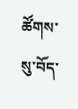ཚོགས་སུ་བོད་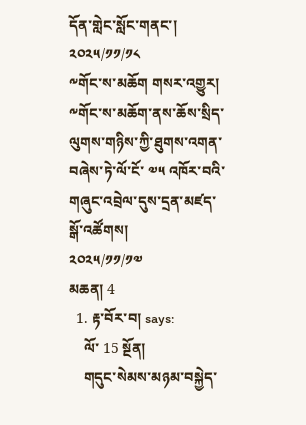དོན་གླེང་སློང་གནང་།
༢༠༢༥/༡༡/༡༨
༸གོང་ས་མཆོག གསར་འགྱུར།
༸གོང་ས་མཆོག་ནས་ཆོས་སྲིད་ལུགས་གཉིས་ཀྱི་ཐུགས་འགན་བཞེས་ཏེ་ལོ་ངོ་ ༧༥ འཁོར་བའི་གཞུང་འབྲེལ་དུས་དྲན་མཛད་སྒོ་འཚོགས།
༢༠༢༥/༡༡/༡༧
མཆན། 4
  1. རྟ་བོར་བ། says:
    ལོ་ 15 སྔོན།
    གདུང་སེམས་མཉམ་བསྐྱེད་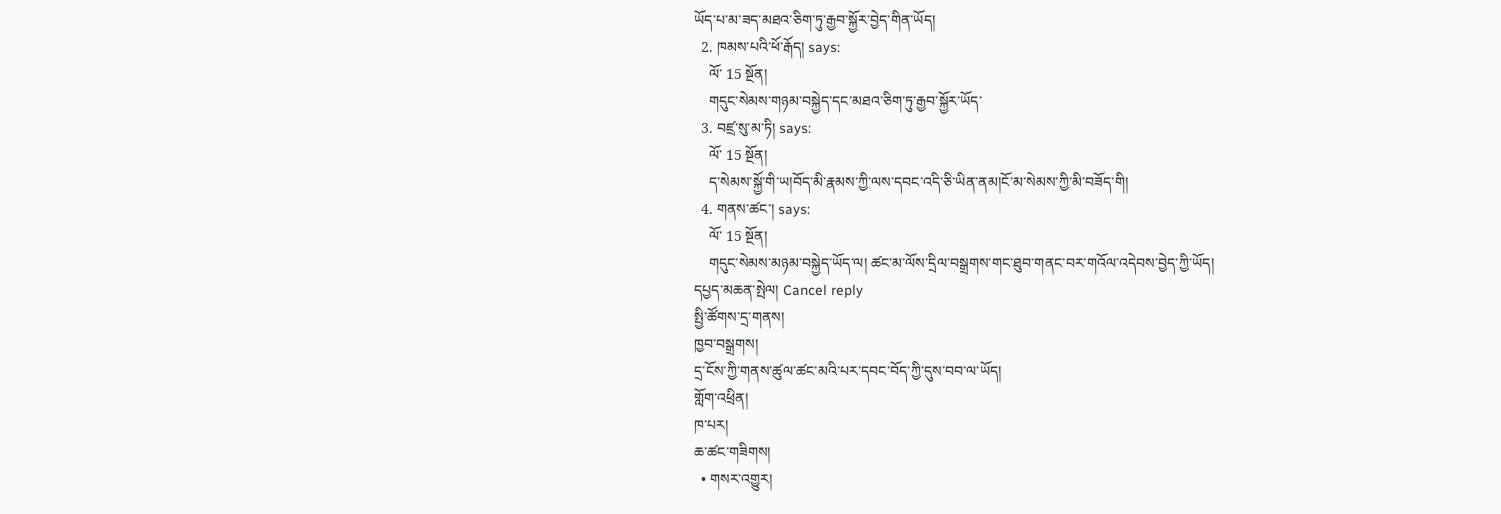ཡོད་པ་མ་ཟད་མཐའ་ཅིག་ཏུ་རྒྱབ་སྐྱོར་བྱེད་གིན་ཡོད།
  2. ཁམས་པའི་ཕོ་རྒོད། says:
    ལོ་ 15 སྔོན།
    གདུང་སེམས་གཉམ་བསྐྱེད་དང་མཐའ་ཅིག་ཏུ་རྒྱབ་སྐྱོར་ཡོད་
  3. བཛྲ་སུ་མ་ཏི། says:
    ལོ་ 15 སྔོན།
    ད་སེམས་སྐྱོ་གི་ཡ།བོད་མི་རྣམས་ཀྱི་ལས་དབང་འདི་ཅི་ཡིན་ནམ།ངོ་མ་སེམས་ཀྱི་མི་བཟོད་གི།
  4. གནས་ཚང་། says:
    ལོ་ 15 སྔོན།
    གདུང་སེམས་མཉམ་བསྐྱེད་ཡོད་ལ། ཚང་མ་ལོས་དྲིལ་བསྒྲགས་གང་ཐུབ་གནང་བར་གའོལ་འདེབས་བྱེད་ཀྱི་ཡོད།
དཔྱད་མཆན་སྤེལ། Cancel reply
སྤྱི་ཚོགས་དྲ་གནས།
ཁྱབ་བསྒྲགས།
དྲ་ངོས་ཀྱི་གནས་ཚུལ་ཚང་མའི་པར་དབང་བོད་ཀྱི་དུས་བབ་ལ་ཡོད།
གློག་འཕྲིན།
ཁ་པར།
ཆ་ཚང་གཟིགས།
  • གསར་འགྱུར།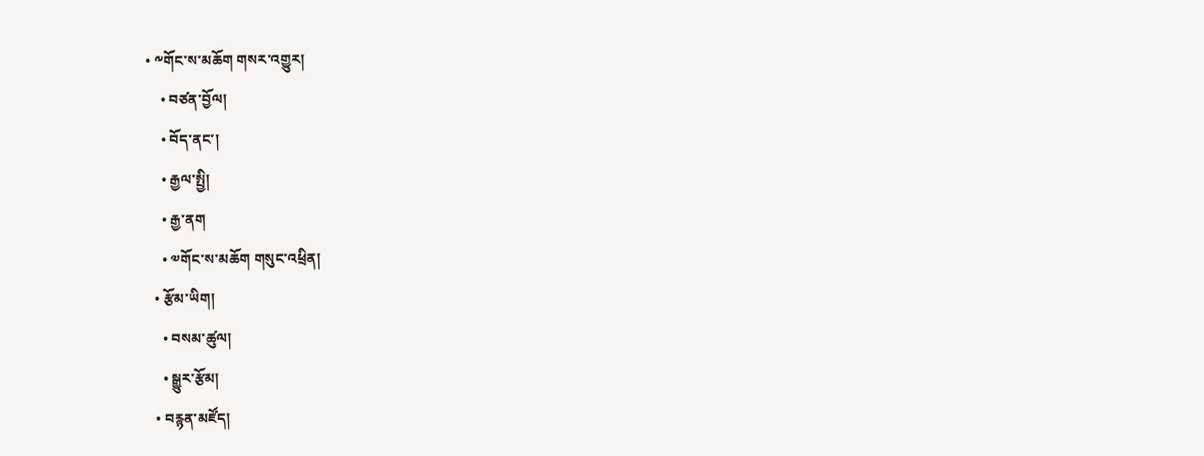• ༸གོང་ས་མཆོག གསར་འགྱུར།
    • བཙན་བྱོལ།
    • བོད་ནང་།
    • རྒྱལ་སྤྱི།
    • རྒྱ་ནག
    • ༧གོང་ས་མཆོག གསུང་འཕྲིན།
  • རྩོམ་ཡིག།
    • བསམ་ཚུལ།
    • སྒྱུར་རྩོམ།
  • བརྙན་མཛོད།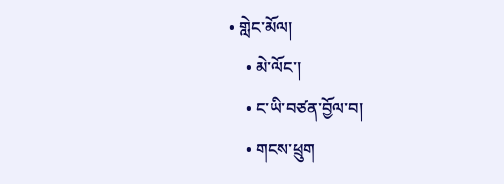• གླེང་མོལ།
    • མེ་ལོང་།
    • ང་ཡི་བཙན་བྱོལ་བ།
    • གངས་ཕྲུག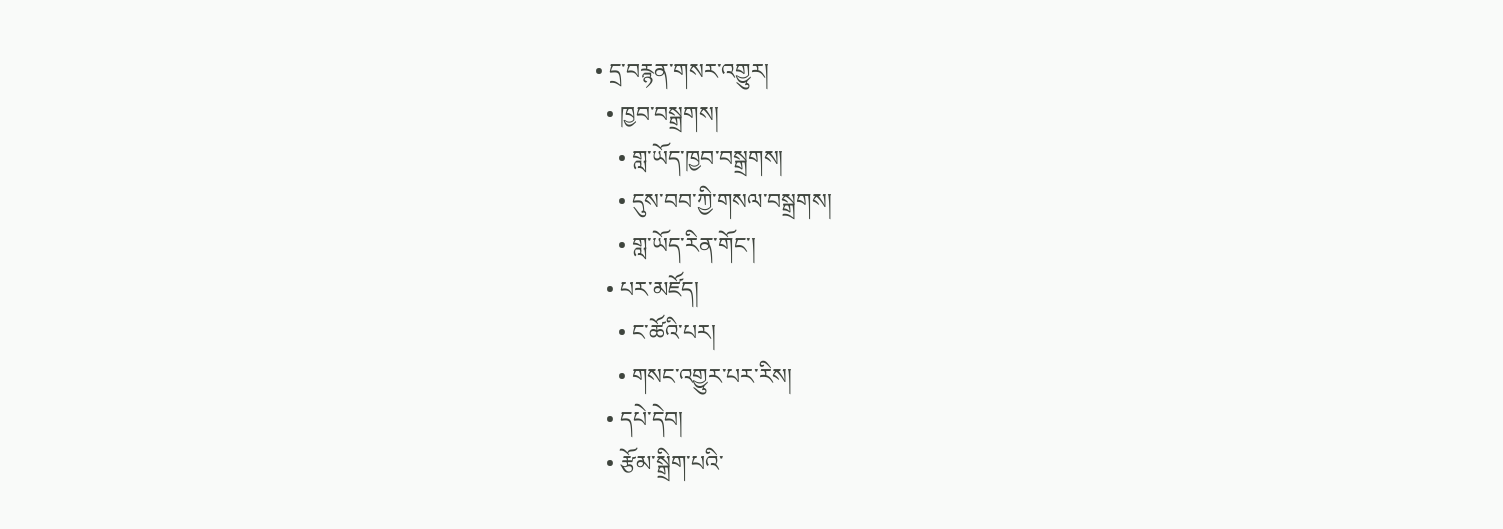• དྲ་བརྙན་གསར་འགྱུར།
  • ཁྱབ་བསྒྲགས།
    • གླ་ཡོད་ཁྱབ་བསྒྲགས།
    • དུས་བབ་ཀྱི་གསལ་བསྒྲགས།
    • གླ་ཡོད་རིན་གོང་།
  • པར་མཛོད།
    • ང་ཚོའི་པར།
    • གསང་འགྱུར་པར་རིས།
  • དཔེ་དེབ།
  • རྩོམ་སྒྲིག་པའི་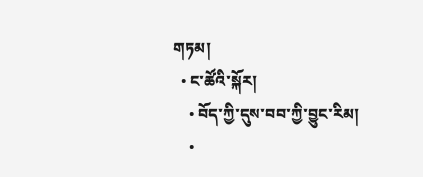གཏམ།
  • ང་ཚོའི་སྐོར།
    • བོད་ཀྱི་དུས་བབ་ཀྱི་བྱུང་རིམ།
    •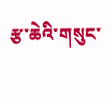རྩ་ཆེའི་གསུང་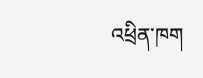འཕྲིན་ཁག